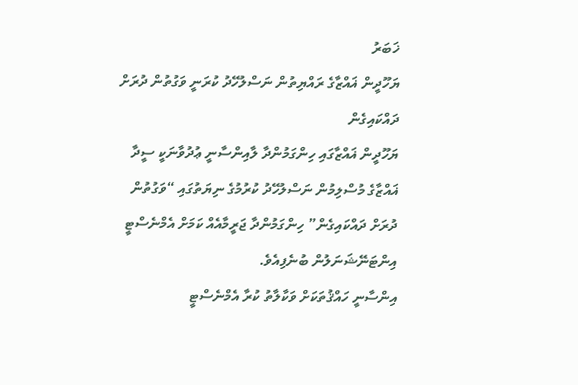ޚަބަރު
ޔަހޫދީން ޣައްޒާގެ ރައްޔިތުން ނަސްލުހޭދު ކުރަނީ ވަގުތުން ދުރަށް ދައްކައިގެން
ޔަހޫދީން ޣައްޒާގައި ހިންގަމުންދާ ލާއިންސާނީ ޢުދުވާނަކީ ސީދާ ޣައްޒާގެ މުސްލިމުން ނަސްލުހޭދު ކުރުމުގެ ނިޔަތުގައި “ވަގުތުން ދުރަށް ދައްކައިގެން” ހިންގަމުންދާ ޖަރީމާއެއް ކަމަށް އެމްނެސްޓީ އިންޓަނޭޝަނަލުން ބުނެފިއެވެ.
އިންސާނީ ހައްޤުތަކަށް ވަކާލާތު ކުރާ އެމްނެސްޓީ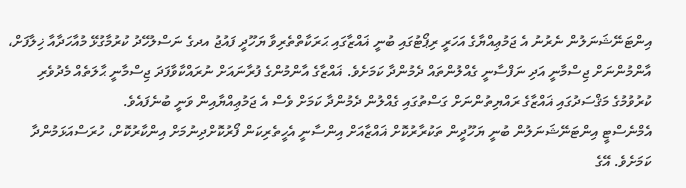އިންޓަނޭޝަނަލުން ނެރުނު އެ ޖަމުޢިއްޔާގެ އަހަރީ ރިޕޯޓުގައި ބުނީ ޣައްޒާގައި ޙަރަކާތްތެރިވާ ޔަހޫދީ ފައުޖު އދގެ ނަސްލުހޭދު ކުރުމާގުޅޭ މުއާހަދާއާ ޚިލާފަށް، އާންމުންނަށް ޖިސްމާނީ އަދި ނަފްސާނީ ގެއްލުންތައް ދެމުންދާ ކަމަށެވެ. ޣައްޒާގެ އާންމުންގެ ފުރާނައަށް ނުރައްކާވާފަދަ ޖިސްމާނީ ޙާލަތެއް މެދުވެރި ކުރުވުމުގެ މަޤްސަދުގައި ޣައްޒާގެ ރައްޔިތުންނަށް ގަސްތުގައި ގެއްލުން ދެމުންދާ ކަމަށް ވެސް އެ ޖަމުޢިއްޔާއިން ވަނީ ބުނެފައެވެ.
އެމްނެސްޓީ އިންޓަނޭޝަނަލުން ބުނީ ޔަހޫދީން ތަކުރާރުކޮށް ޣައްޒާއަށް އިންސާނީ އެހީތެރިކަން ފޯރުކޮށްދިނުމަށް އިންކާރުކޮށް، ހުރަސްއަޅަމުންދާ ކަމަށެވެ. އޭގެ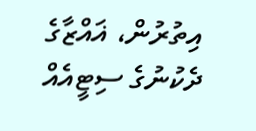އިތުރުން، ޣައްޒާގެ ދެކުނުގެ ސިޓީއެއް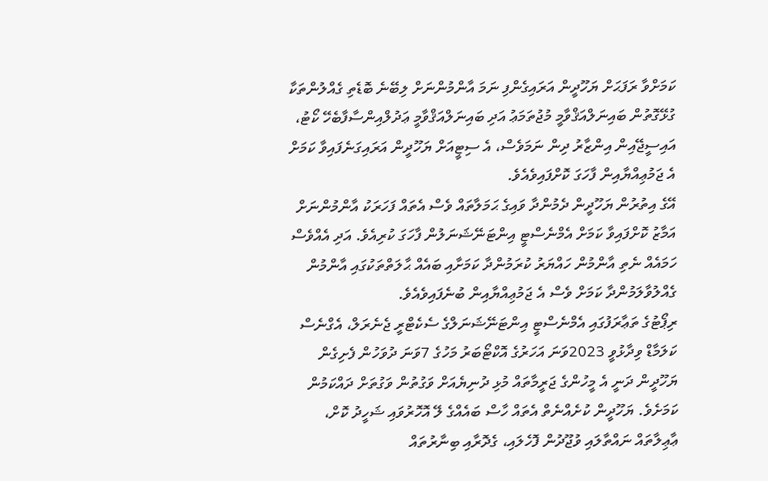ކަމަށްވާ ރަފަޙަށް ޔަހޫދީން އަރައިގެންފި ނަމަ އާންމުންނަށް ލިބޭނެ ބޮޑެތި ގެއްލުންތަކާ ގުޅޭގޮތުން ބައިނަލްއަޤްވާމީ މުޖުތަމަޢު އަދި ބައިނަލްއަޤްވާމީ ޢަދުލްއިންސާފާބެހޭ ކޯޓު، އައިސީޖޭއިން އިންޒާރު ދިން ނަމަވެސް، އެ ސިޓީއަށް ޔަހޫދީން އަރައިގަނެފައިވާ ކަމަށް އެ ޖަމުޢިއްޔާއިން ފާހަގަ ކޮށްފައިވެއެވެ.
އޭގެ އިތުރުން ޔަހޫދީން ދެމުންދާ ވައިގެ ޙަމަލާތައް ވެސް އެތައް ފަހަރަކު އާންމުންނަށް އަމާޒު ކޮށްފައިވާ ކަމަށް އެމްނެސްޓީ އިންޓަނޭޝަނަލުން ފާހަގަ ކުރިއެވެ. އަދި އެއްވެސް ހަމައެއް ނެތި އާންމުން ހައްޔަރު ކުރަމުންދާ ކަމަށާއި ބައެއް ޙާލަތްތަކުގައި އާންމުން ގެއްލުވާލަމުންދާ ކަމަށް ވެސް އެ ޖަމުޢިއްޔާއިން ބުނެފައިވެއެވެ.
ރިޕޯޓުގެ ތަޢާރަފުގައި އެމްނެސްޓީ އިންޓަނޭޝަނަލްގެ ސެކެޓްރީ ޖެނެރަލް، އެގްނެސް ކަލަމާޑް ވިދާޅުވީ 2023ވަނަ އަހަރުގެ އޮކްޓޯބަރު މަހުގެ 7ވަނަ ދުވަހުން ފެށިގެން ޔަހޫދީން ދަނީ އެ މީހުންގެ ޖަރީމާތައް މުޅި ދުނިޔެއަށް ވަގުތުން ވަގުތަށް ދައްކަމުން ކަމަށެވެ. ޔަހޫދީން ކުށެއްނެތް އެތައް ހާސް ބައެއްގެ ލޭ އޮހޮރުވައި ޝަހީދު ކޮށް، ޢާޢިލާތައް ނައްތާލައި ވުޖޫދުން ފޮހެލައި، ގެދޮރާއި ބިނާރުތައް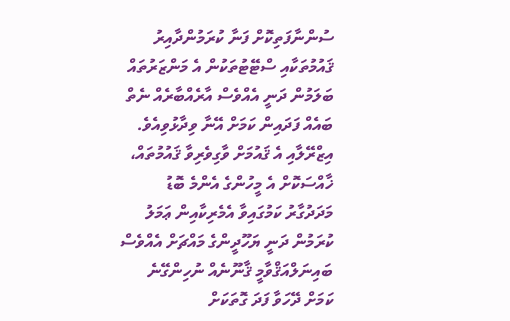ސުންނާފަތިކޮށް ފަނާ ކުރަމުންދާއިރު ޤައުމުތަކާއި ސްޓޭޓުތަކުން އެ މަންޒަރުތައް ބަލަމުން ދަނީ އެއްވެސް އާރެއްބާރެއް ނެތް ބައެއް ފަދައިން ކަމަށް އޭނާ ވިދާޅުވިއެވެ. އިޒްރޭލާއި އެ ޤައުމަށް ވާގިވެރިވާ ޤައުމުތައް، ޚާއްސަކޮށް އެ މީހުންގެ އެންމެ ބޮޑު މަދަދުގާރު ކަމުގައިވާ އެމެރިކާއިން ޢަމަލު ކުރަމުން ދަނީ ޔަހޫދީންގެ މައްޗަށް އެއްވެސް ބައިނަލްއަޤްވާމީ ޤާނޫނެއް ނުހިންގޭނެ ކަމަށް ދޭހަވާ ފަދަ ގޮތަކަށް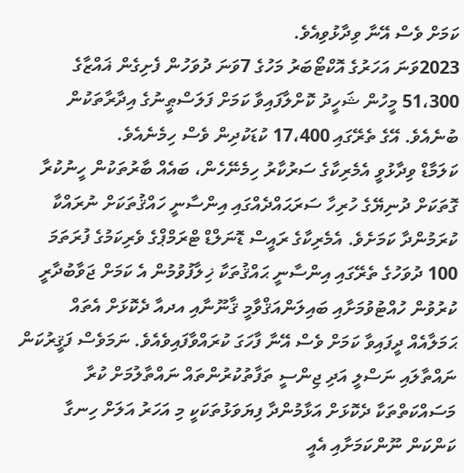ކަމަށް ވެސް އޭނާ ވިދާޅުވިއެވެ.
2023ވަނަ އަހަރުގެ އޮކްޓޯބަރު މަހުގެ 7ވަނަ ދުވަހުން ފެށިގެން ޣައްޒާގެ 51،300 މީހުން ޝަހީދު ކޮށްލާފައިވާ ކަމަށް ފަލަސްޠީނުގެ އިދާރާތަކުން ބުނެއެވެ. އޭގެ ތެރޭގައި 17،400 ކުޑަކުދިން ވެސް ހިމެނެއެވެ.
ކަލަމާޑް ވިދާޅުވީ އެމެރިކާގެ ސަރުކާރު ހިމެނޭހެން، ބައެއް ބާރުތަކުން ހީނުކުރާ ގޮތަކަށް ދުނިޔޭގެ ހުރިހާ ސަރަޙައްދެއްގައި އިންސާނީ ހައްޤުތަކަށް ނުރައްކާ ކުރަމުންދާ ކަމަށެވެ. އެމެރިކާގެ ރައީސް ޑޮނަލްޑް ޓްރަމްޕްގެ ވެރިކަމުގެ ފުރަތަމަ 100 ދުވަހުގެ ތެރޭގައި އިންސާނީ ޙައްޤުތަކާ ޚިލާފުވުމުން އެ ކަމަށް ޖަވާބުދާރީ ކުރުވުން ހުއްޓުވުމަށާއި ބައިލަންއަޤްވާމީ ޤާނޫނާއި އދއާ ދެކޮޅަށް އެތައް ޙަމަލާއެއް ދީފައިވާ ކަމަށް ވެސް އޭނާ ފާހަގަ ކުރައްވާފައިވެއެވެ. ނަމަވެސް ފަޤީރުކަން ނައްތާލައި ނަސްލީ އަދި ޖިންސީ ތަފާތުކުރުންތައް ނައްތާލުމަށް ކުރާ މަސައްކަތްތަކާ ދެކޮޅަށް އަޅާމުންދާ ފިޔަވަޅުތަކަކީ މި އަހަރު އަލަށް ހިނގާ ކަންކަން ނޫންކަމަށާއި އެއީ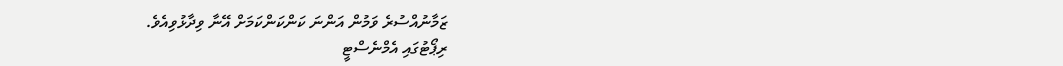ޒަމާނުއްސުރެ ވަމުން އަންނަ ކަންކަންކަމަށް އޭނާ ވިދާޅުވިއެވެ.
ރިޕޯޓުގައި އެމްނެސްޓީ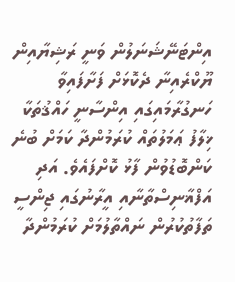އިންޓަނޭޝަނަލުން ވަނީ ރަޝިޔާއިން ޔޫކްރެއިނާ ދެކޮޅަށް ފަށާފައިވާ ހަނގުރާމައިގައި އިންސާނީ ހައްޤުތަކާ ޚިލާފު ޢަމަލުތައް ކުރަމުންދާ ކަމަށް ބުނެ ކަންބޮޑުވުން ފާޅު ކޮށްފައެވެ. އަދި އަފްޣާނިސްތާނާއި އީރާނުގައި ޖިންސީ ތަފާތުކުރުން ނައްތާލުމަށް ކުރަމުންދާ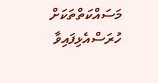މަސައްކަތްތަކަށް ހުރަސްއެޅިފައިވާ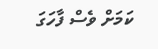ކަމަށް ވެސް ފާހަގަ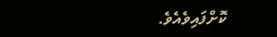ކޮށްފައިވެއެވެ.